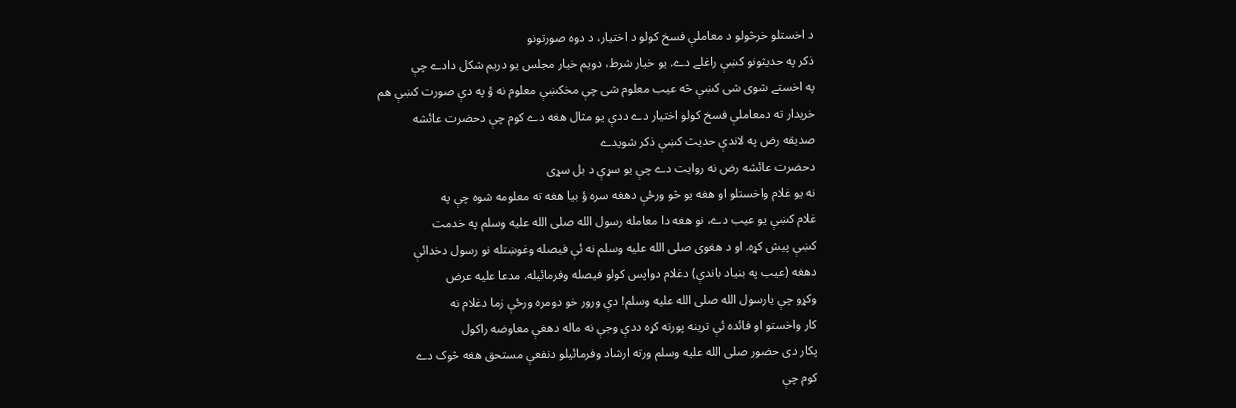د اخستلو خرڅولو د معاملې فسخ کولو د اختيار، د دوه صورتونو
ذکر په حديثونو کښې راغلے دے. يو خيار شرط، دويم خيار مجلس يو دريم شکل دادے چې
په اخستے شوى شى کښې څه عيب معلوم شى چې مخکښې معلوم نه ؤ په دې صورت کښې هم
خريدار ته دمعاملې فسخ کولو اختيار دے ددې يو مثال هغه دے کوم چې دحضرت عائشه
صديقه رض په لاندې حديث کښې ذکر شويدے
دحضرت عائشه رض نه روايت دے چې يو سړې د بل سړى
نه يو غلام واخستلو او هغه يو څو ورځې دهغه سره ؤ بيا هغه ته معلومه شوه چې په
غلام کښې يو عيب دے، نو هغه دا معامله رسول الله صلى الله عليه وسلم په خدمت
کښې پيش کړه. او د هغوى صلى الله عليه وسلم نه ئې فيصله وغوښتله نو رسول دخدائې
دهغه (عيب په بنياد باندې) دغلام دواپس کولو فيصله وفرمائيله. مدعا عليه عرض
وکړو چې يارسول الله صلى الله عليه وسلم! دې ورور خو دومره ورځې زما دغلام نه
کار واخستو او فائده ئې ترينه پورته کړه ددې وجې نه ماله دهغې معاوضه راکول
پکار دى حضور صلى الله عليه وسلم ورته ارشاد وفرمائيلو دنفعې مستحق هغه څوک دے
کوم چې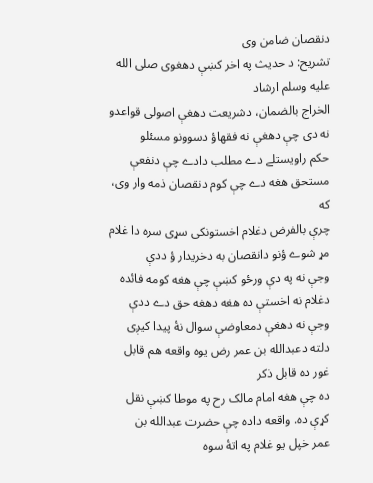دنقصان ضامن وى
تشريح: د حديث په اخر کښې دهغوى صلى الله عليه وسلم ارشاد
الخراج بالضمان، دشريعت دهغې اصولى قواعدو نه دى چې دهغې نه فقهاؤ دسوونو مسئلو
حکم راويستلے دے مطلب دادے چې دنفعې مستحق هغه دے چې کوم دنقصان ذمه وار وى، که
چرې بالفرض دغلام اخستونکى سړى سره دا غلام مړ شوے ؤنو دانقصان به دخريدار ؤ ددې
وجې نه په دې ورځو کښې چې هغه کومه فائده دغلام نه اخستې ده هغه دهغه حق دے ددې
وجې نه دهغې دمعاوضې سوال نۀ پيدا کيږى
دلته دعبدالله بن عمر رض يوه واقعه هم قابل غور ده قابل ذکر
ده چې هغه امام مالک رح په موطا کښې نقل کړې ده. واقعه داده چې حضرت عبدالله بن
عمر خپل يو غلام په اتۀ سوه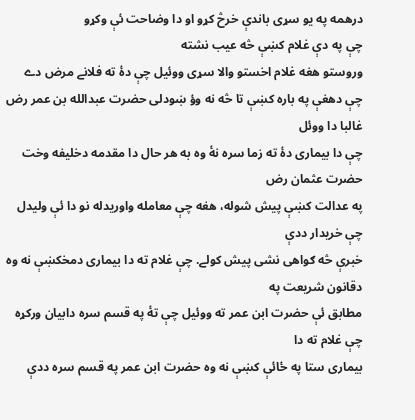درهمه په يو سړى باندې خرڅ کړو او دا وضاحت ئې وکړو
چې په دې غلام کښې څه عيب نشته
وروستو هغه غلام اخستو والا سړى ووئيل چې دۀ ته فلانے مرض دے
چې دهغې په باره کښې تا څه نه وؤ ښودلى حضرت عبدالله بن عمر رض غالبا دا ووئل
چې دا بيمارى دۀ ته زما سره نۀ وه به هر حال دا مقدمه دخليفه وخت حضرت عثمان رض
په عدالت کښې پيش شوله، هغه چې معامله واوريدله نو دا ئې وليدل چې خريدار ددې
خبرې څه ګواهى نشى پيش کولے. چې غلام ته دا بيمارى دمخکښې نه وه دقانون شريعت په
مطابق ئې حضرت ابن عمر ته ووئيل چې تۀ په قسم سره دابيان ورکړه چې غلام ته دا
بيمارى ستا په ځائې کښې نه وه حضرت ابن عمر په قسم سره ددې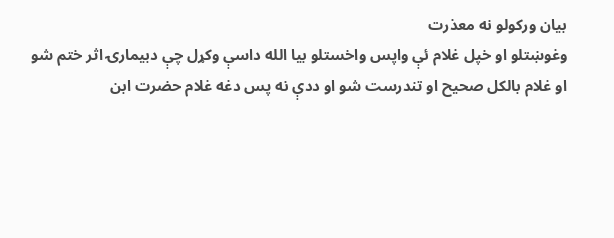بيان ورکولو نه معذرت
وغوښتلو او خپل غلام ئې واپس واخستلو بيا الله داسې وکړل چې دبيمارۍ اثر ختم شو
او غلام بالکل صحيح او تندرست شو او ددې نه پس دغه غلام حضرت ابن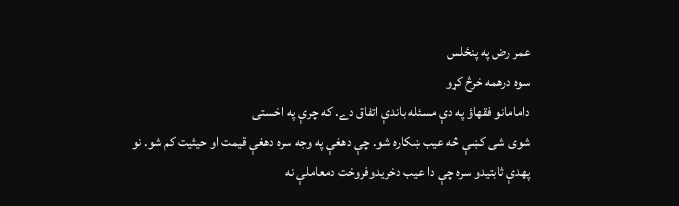عمر رض په پنځلس
سوه درهمه خرڅ کړو
دامامانو فقهاؤ په دې مسئله باندې اتفاق دے. که چرې په اخستى
شوى شى کښې څه عيب ښکاره شو. چې دهغې په وجه سره دهغې قيمت او حيثيت کم شو. نو
پهدې ثابتيدو سره چې دا عيب دخريدوفروخت دمعاملې نه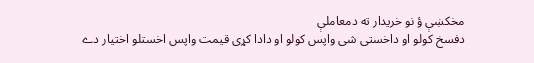مخکښې ؤ نو خريدار ته دمعاملې
دفسخ کولو او داخستى شى واپس کولو او دادا کړى قيمت واپس اخستلو اختيار دے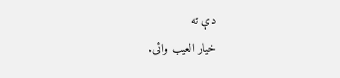دې ته
خيار العيب وائى.